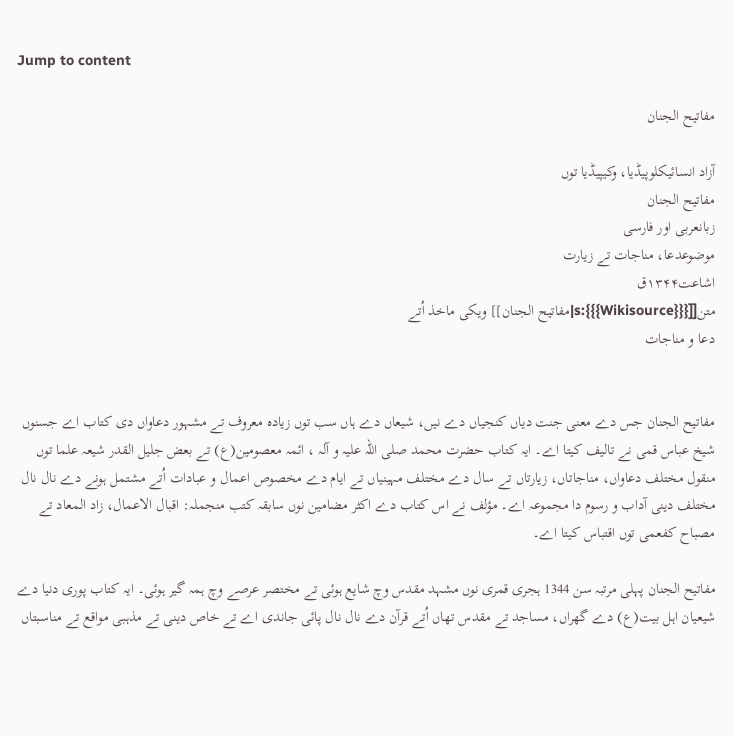Jump to content

مفاتیح الجنان

آزاد انسائیکلوپیڈیا، وکیپیڈیا توں
مفاتیح الجنان
زبانعربی اور فارسی
موضوعدعا، مناجات تے زیارت
اشاعت۱۳۴۴ق
متن[[s:{{{Wikisource}}}|مفاتیح الجنان]] ویکی ماخذ اُتے
دعا و مناجات


مفاتیح الجنان جس دے معنی جنت دیاں کنجیاں دے نیں، شیعاں دے ہاں سب توں زیادہ معروف تے مشہور دعاواں دی کتاب اے جسنوں شیخ عباس قمی نے تالیف کیتا اے۔ ایہ کتاب حضرت محمد صلی اللہ علیہ و آلہ ، ائمہ معصومین(ع) تے بعض جلیل القدر شیعہ علما توں منقول مختلف دعاواں، مناجاتاں، زیارتاں تے سال دے مختلف مہینیاں تے ایام دے مخصوص اعمال و عبادات اُتے مشتمل ہونے دے نال نال مختلف دینی آداب و رسوم دا مجموعہ اے۔ مؤلف نے اس کتاب دے اکثر مضامین نوں سابقہ کتب منجملہ: اقبال الاعمال، زاد المعاد تے مصباح کفعمی توں اقتباس کیتا اے۔

مفاتیح الجنان پہلی مرتبہ سن 1344 ہجری قمری نوں مشہد مقدس وچ شایع ہوئی تے مختصر عرصے وچ ہمہ گیر ہوئی۔ ایہ کتاب پوری دنیا دے شیعیان اہل بیت(ع) دے گھراں، مساجد تے مقدس تھاں اُتے قرآن دے نال نال پائی جاندی اے تے خاص دینی تے مذہبی مواقع تے مناسبتاں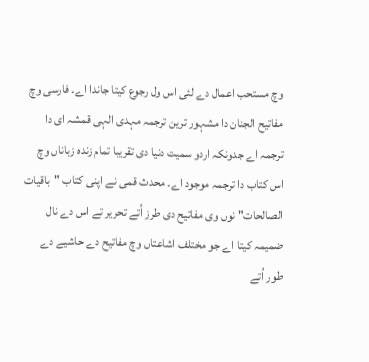وچ مستحب اعمال دے لئی اس ول رجوع کیتا جاندا اے۔ فارسی وچ مفاتیح الجنان دا مشہور ترین ترجمہ مہدی الہی قمشہ ای دا ترجمہ اے جدونکہ اردو سمیت دنیا دی تقریبا تمام زندہ زباناں وچ اس کتاب دا ترجمہ موجود اے۔ محدث قمی نے اپنی کتاب "باقیات الصالحات" نوں وی مفاتیح دی طرز اُتے تحریر تے اس دے نال ضمیمہ کیتا اے جو مختلف اشاعتاں وچ مفاتیح دے حاشیے دے طور اُتے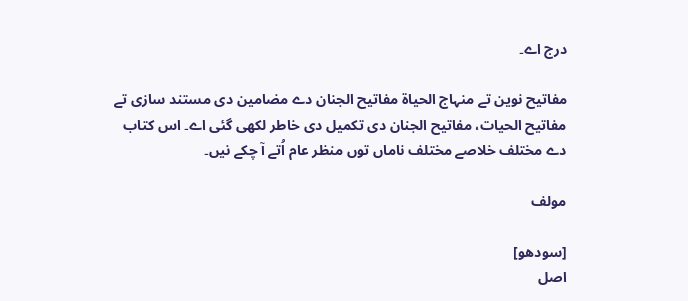درج اے۔

مفاتیح نوین تے منہاج الحیاۃ مفاتیح الجنان دے مضامین دی مستند سازی تے مفاتیح الحیات، مفاتیح الجنان دی تکمیل دی خاطر لکھی گئی اے۔ اس کتاب دے مختلف خلاصے مختلف ناماں توں منظر عام اُتے آ چکے نیں۔

مولف

[سودھو]
اصل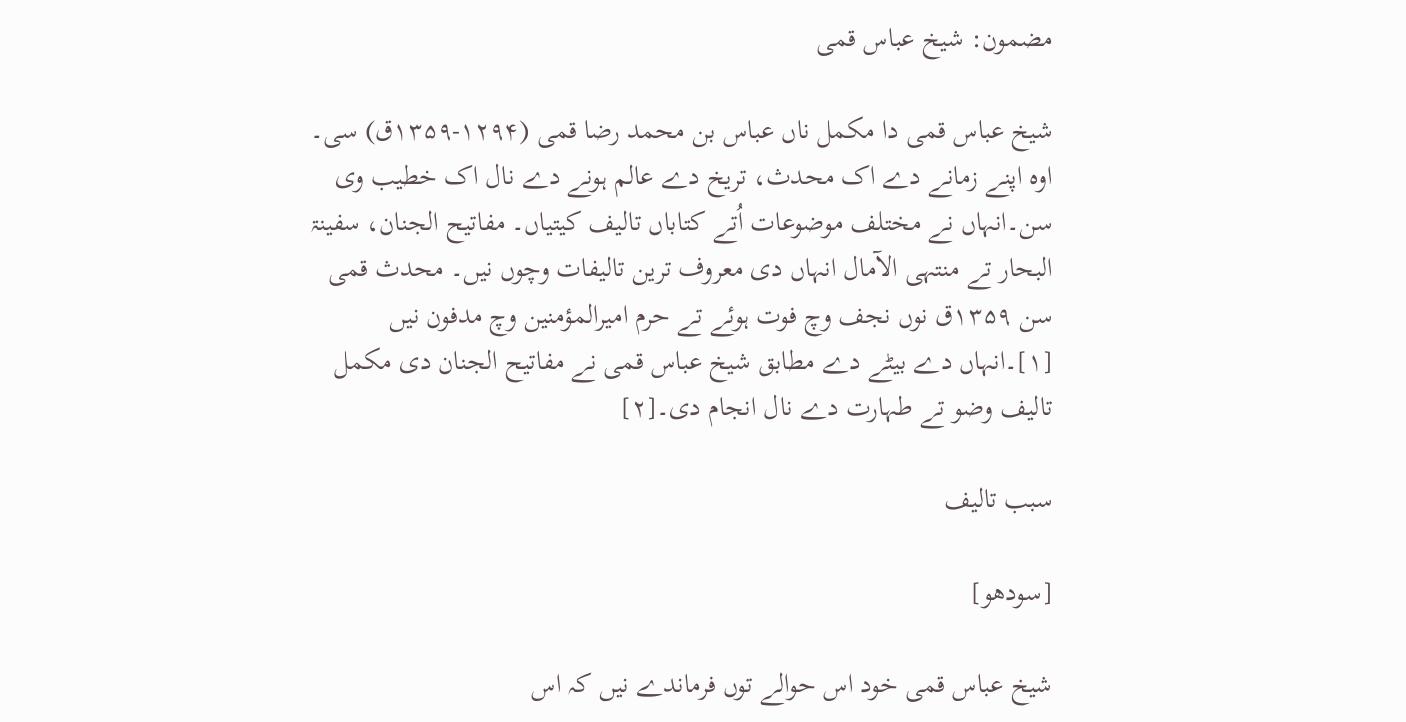مضمون: شیخ عباس قمی

شیخ عباس قمی دا مکمل ناں عباس بن محمد رضا قمی (۱۲۹۴-۱۳۵۹ق) سی۔ اوہ اپنے زمانے دے اک محدث، تریخ دے عالم ہونے دے نال اک خطیب وی سن۔انہاں نے مختلف موضوعات اُتے کتاباں تالیف کیتیاں۔ مفاتیح الجنان، سفینۃ البحار تے منتہی الآمال انہاں دی معروف ترین تالیفات وچوں نیں۔ محدث قمی سن ۱۳۵۹ق نوں نجف وچ فوت ہوئے تے حرم امیرالمؤمنین وچ مدفون نیں [۱]۔انہاں دے بیٹے دے مطابق شیخ عباس قمی نے مفاتیح الجنان دی مکمل تالیف وضو تے طہارت دے نال انجام دی۔[۲]

سبب تالیف

[سودھو]

شیخ عباس قمی خود اس حوالے توں فرماندے نیں کہ اس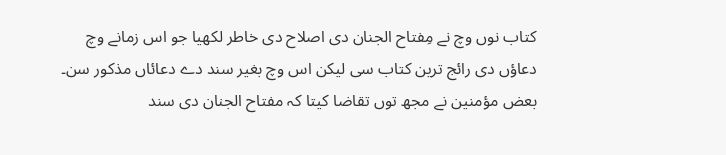کتاب نوں وچ نے مِفتاح الجنان دی اصلاح دی خاطر لکھیا جو اس زمانے وچ دعاؤں دی رائج ترین کتاب سی لیکن اس وچ بغیر سند دے دعائاں مذکور سن۔ بعض مؤمنین نے مجھ توں تقاضا کیتا کہ مفتاح الجنان دی سند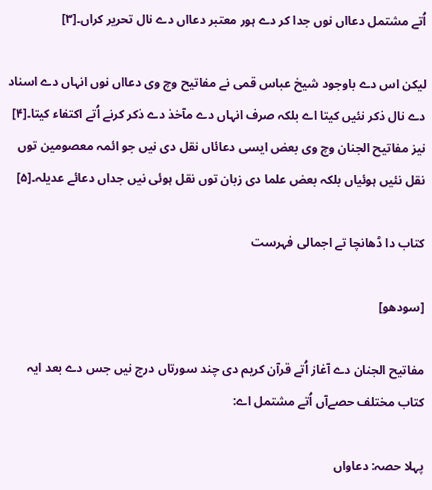اُتے مشتمل دعااں نوں جدا کر دے ہور معتبر دعااں دے نال تحریر کراں۔[۳]

لیکن اس دے باوجود شیخ عباس قمی نے مفاتیح وچ وی دعااں نوں انہاں دے اسناد دے نال ذکر نئیں کیتا اے بلکہ صرف انہاں دے مآخذ دے ذکر کرنے اُتے اکتفاء کیتا۔[۴] نیز مفاتیح الجنان وچ وی بعض ایسی دعائاں نقل دی نیں جو ائمہ معصومین توں نقل نئیں ہوئیاں بلکہ بعض علما دی زبان توں نقل ہوئی نیں جداں دعائے عدیلہ۔[۵]

کتاب دا ڈھانچا تے اجمالی فہرست

[سودھو]

مفاتیح الجنان دے آغاز اُتے قرآن کریم دی چند سورتاں درج نیں جس دے بعد ایہ کتاب مختلف حصےآں اُتے مشتمل اے:

پہلا حصہ: دعاواں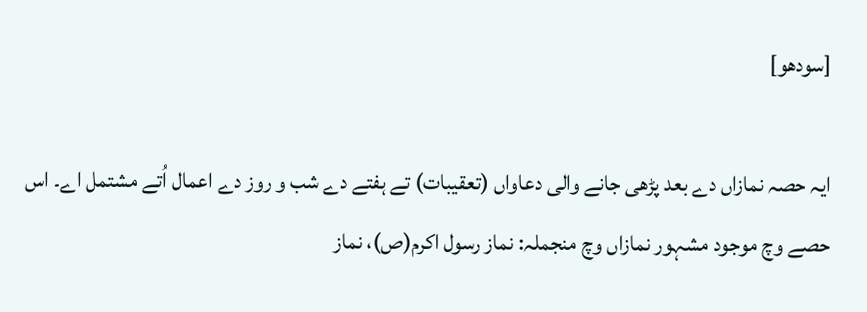[سودھو]

ایہ حصہ نمازاں دے بعد پڑھی جانے والی دعاواں (تعقیبات) تے ہفتے دے شب و روز دے اعمال اُتے مشتمل اے۔ اس حصے وچ موجود مشہور نمازاں وچ منجملہ: نماز رسول اکرم(ص)، نماز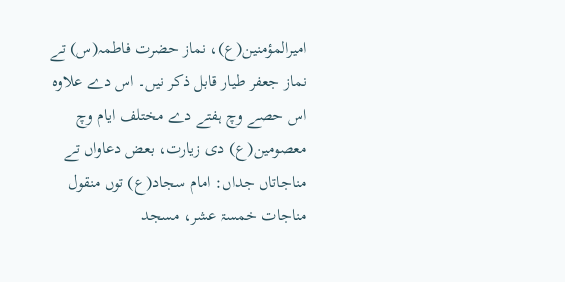امیرالمؤمنین(ع)، نماز حضرت فاطمہ(س) تے نماز جعفر طیار قابل ذکر نیں۔ اس دے علاوہ اس حصے وچ ہفتے دے مختلف ایام وچ معصومین(ع) دی زیارت، بعض دعاواں تے مناجاتاں جداں: امام سجاد(ع) توں منقول مناجات خمسۃ عشر، مسجد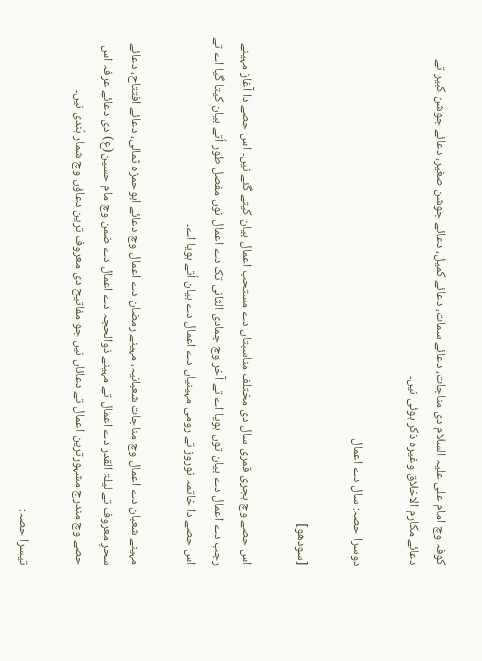کوفہ وچ امام علی علیہ السلام دی مناجات، دعائے سمات، دعائے کمیل، دعائے جوشن صغیر، دعائے جوشن کبیر تے دعائے مکارم الاخلاق وغیرہ ذکر ہوئی نیں۔

دوسرا حصہ: سال دے اعمال

[سودھو]

اس حصے وچ ہجری قمری سال دی مختلف مناسبتاں دے مستحب اعمال بیان کیتے گئے نیں۔ اس حصے دا آغاز مہینے رجب دے اعمال دے بیان توں ہویا اے تے آخر وچ جمادی الثانی تک دے اعمال نوں مفصل طور اُتے بیان کیتا گیا اے تے اس حصے دا خاتمہ نوروز تے رومی مہینیاں دے اعمال دے بیان اُتے ہویا اے۔

مہینے شعبان دے اعمال وچ مناجات شعبانیہ، مہینے رمضان دے اعمال وچ دعائے ابوحمزہ ثمالی، دعائے افتتاح، دعائے سحرِ معروف تے لیلۃ القدر دے اعمال تے مہینے ذوالحجہ دے اعمال دے ضمن وچ مام حسین(ع) دی دعائے عرفہ اس حصے وچ مندرج مشہورترین اعمال تے دعائاں نیں جو مفاتیح دی معروف ترین دعاؤں وچ شمار ہُندی نیں۔

تیسرا حصہ: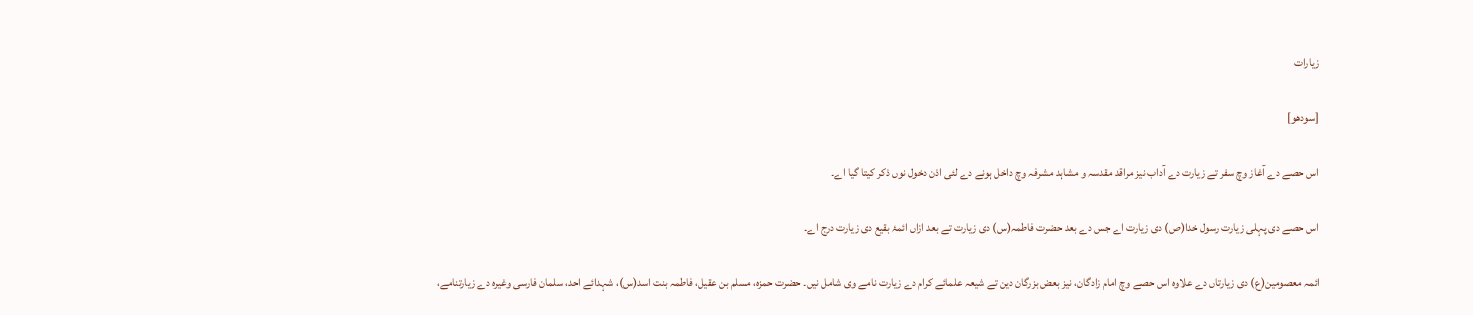زیارات

[سودھو]

اس حصے دے آغاز وچ سفر تے زیارت دے آداب نیز مراقد مقدسہ و مشاہد مشرفہ وچ داخل ہونے دے لئی اذن دخول نوں ذکر کیتا گیا اے۔

اس حصے دی پہلی زیارت رسول خدا(ص) دی زیارت اے جس دے بعد حضرت فاطمہ(س) دی زیارت تے بعد ازاں ائمۂ بقیع دی زیارت درج اے۔

ائمہ معصومین(ع) دی زیارتاں دے علاوہ اس حصے وچ امام زادگان، نیز بعض بزرگان دین تے شیعہ علمائے کرام دے زیارت نامے وی شامل نیں۔ حضرت حمزہ، مسلم بن عقیل، فاطمہ بنت اسد(س)، شہدائے احد، سلمان فارسی وغیرہ دے زیارتنامے،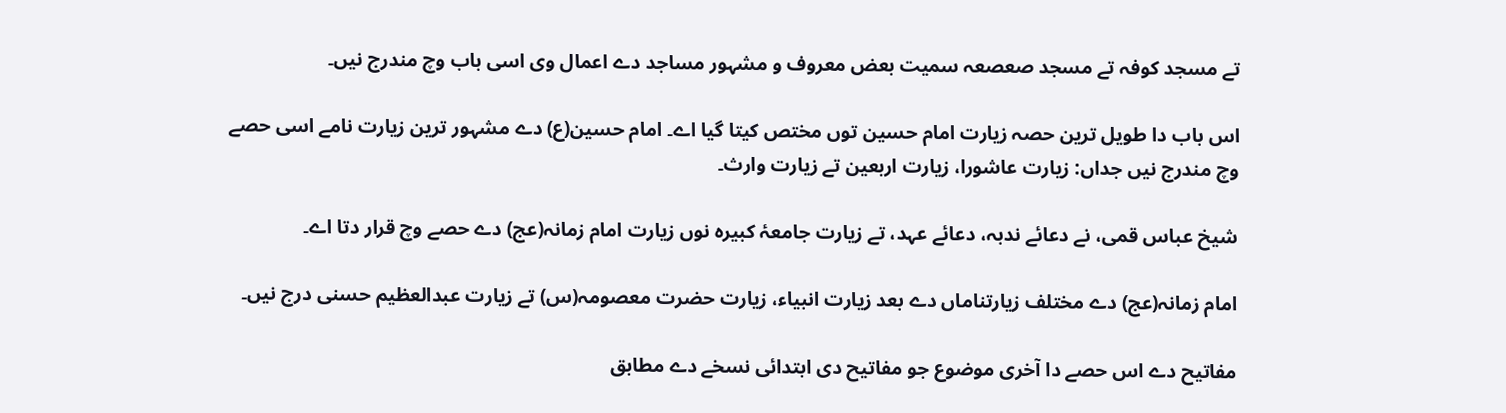تے مسجد کوفہ تے مسجد صعصعہ سمیت بعض معروف و مشہور مساجد دے اعمال وی اسی باب وچ مندرج نیں۔

اس باب دا طویل ترین حصہ زیارت امام حسین توں مختص کیتا گیا اے۔ امام حسین(ع) دے مشہور ترین زیارت نامے اسی حصے وچ مندرج نیں جداں: زیارت عاشورا، زیارت اربعین تے زیارت وارث۔

شیخ عباس قمی، نے دعائے ندبہ، دعائے عہد، تے زیارت جامعۂ کبیرہ نوں زیارت امام زمانہ(عج) دے حصے وچ قرار دتا اے۔

امام زمانہ(عج) دے مختلف زیارتناماں دے بعد زیارت انبیاء، زیارت حضرت معصومہ(س) تے زیارت عبدالعظیم حسنی درج نیں۔

مفاتیح دے اس حصے دا آخری موضوع جو مفاتیح دی ابتدائی نسخے دے مطابق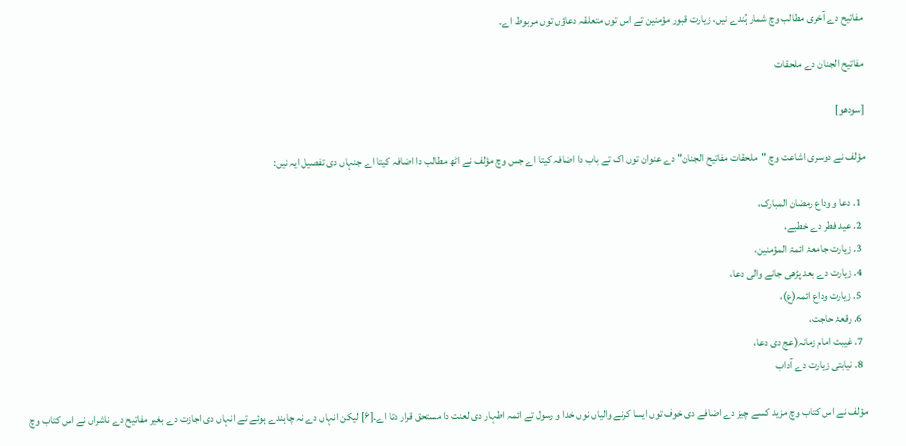مفاتیح دے آخری مطالب وچ شمار ہُندے نیں، زیارت قبور مؤمنین تے اس توں متعلقہ دعاؤں توں مربوط اے۔

مفاتیح الجنان دے ملحقات

[سودھو]

مؤلف نے دوسری اشاعت وچ "ملحقات مفاتیح الجنان" دے عنوان توں اک تے باب دا اضافہ کیتا اے جس وچ مؤلف نے اٹھ مطالب دا اضافہ کیتا اے جنہاں دی تفصیل ایہ نیں:

  1. دعا و وداع رمضان المبارک،
  2. عید فطر دے خطبے،
  3. زیارت جامعۂ ائمۃ المؤمنین،
  4. زیارت دے بعد پڑھی جانے والی دعا،
  5. زیارت وداع ائمہ(ع)،
  6. رقعۂ حاجت،
  7. غیبت امام زمانہ(عج دی دعا،
  8. نیابتی زیارت دے آداب

مؤلف نے اس کتاب وچ مزید کسے چیز دے اضافے دی خوف توں ایسا کرنے والیاں نوں خدا و رسول تے ائمہ اطہار دی لعنت دا مستحق قرار دتا اے۔[۶] لیکن انہاں دے نہ چاہندے ہوئے تے انہاں دی اجازت دے بغیر مفاتیح دے ناشراں نے اس کتاب وچ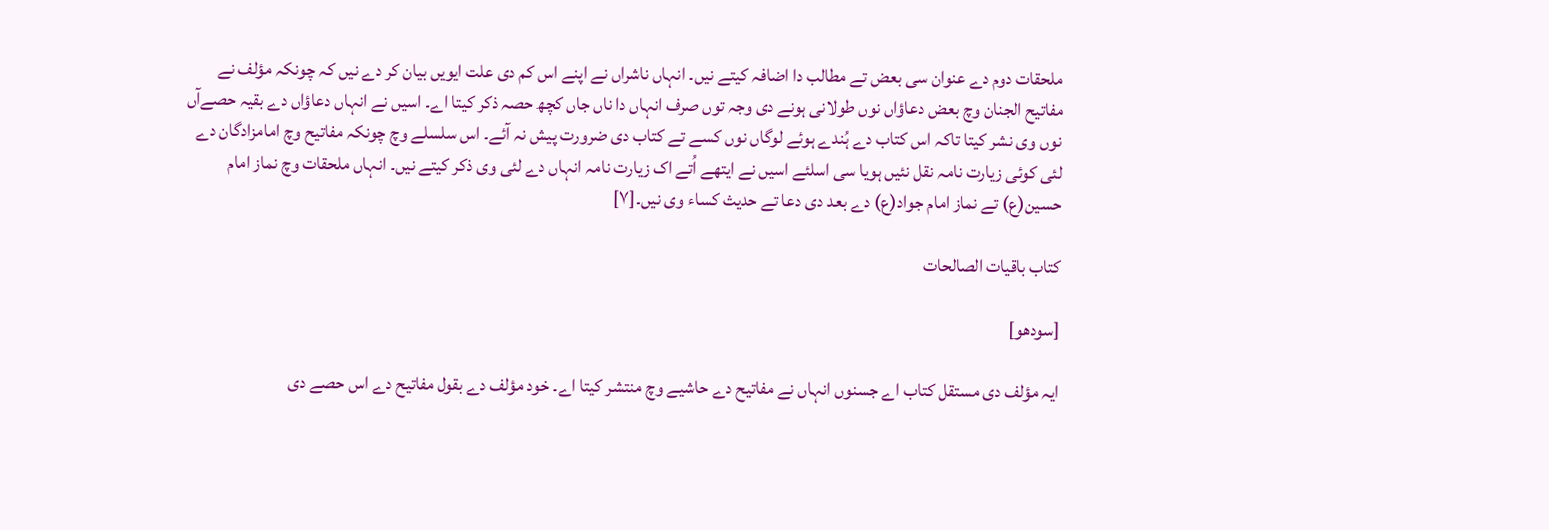ملحقات دوم دے عنوان سی بعض تے مطالب دا اضافہ کیتے نیں۔ انہاں ناشراں نے اپنے اس کم دی علت ایویں بیان کر دے نیں کہ چونکہ مؤلف نے مفاتیح الجنان وچ بعض دعاؤاں نوں طولانی ہونے دی وجہ توں صرف انہاں دا ناں جاں کچھ حصہ ذکر کیتا اے۔ اسیں نے انہاں دعاؤاں دے بقیہ حصےآں نوں وی نشر کیتا تاکہ اس کتاب دے ہُندے ہوئے لوگاں نوں کسے تے کتاب دی ضرورت پیش نہ آئے۔ اس سلسلے وچ چونکہ مفاتیح وچ امامزادگان دے لئی کوئی زیارت نامہ نقل نئیں ہویا سی اسلئے اسیں نے ایتھے اُتے اک زیارت نامہ انہاں دے لئی وی ذکر کیتے نیں۔ انہاں ملحقات وچ نماز امام حسین(ع) تے نماز امام جواد(ع) دے بعد دی دعا تے حدیث کساء وی نیں۔[۷]

کتاب باقیات الصالحات

[سودھو]

ایہ مؤلف دی مستقل کتاب اے جسنوں انہاں نے مفاتیح دے حاشیے وچ منتشر کیتا اے۔ خود مؤلف دے بقول مفاتیح دے اس حصے دی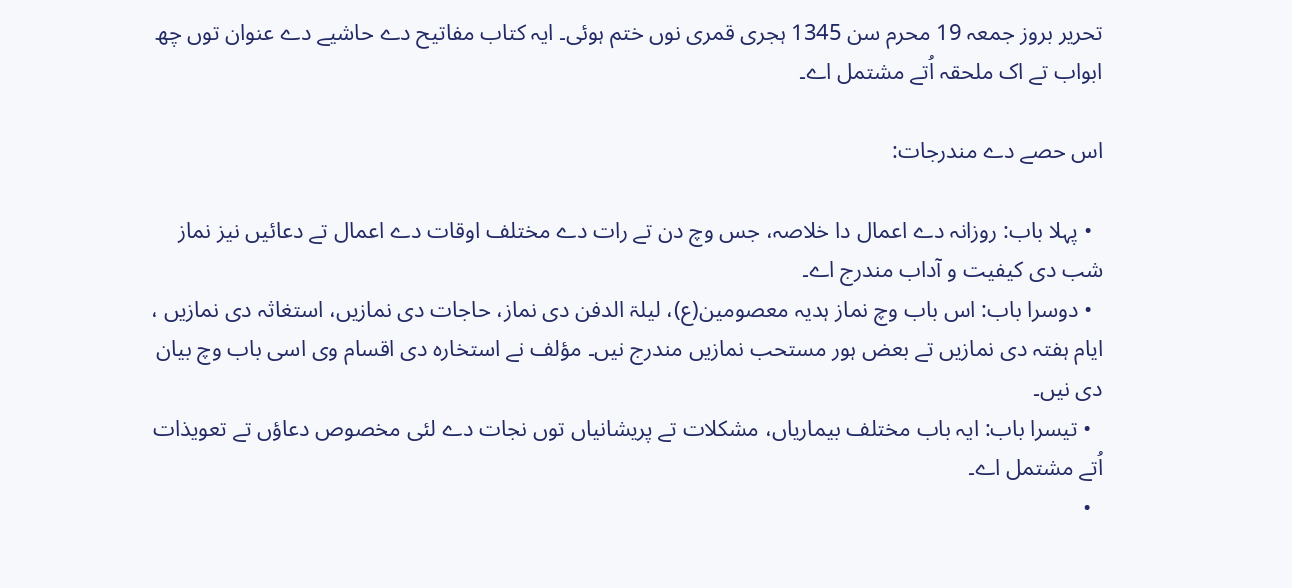تحریر بروز جمعہ 19 محرم سن 1345 ہجری قمری نوں ختم ہوئی۔ ایہ کتاب مفاتیح دے حاشیے دے عنوان توں چھ ابواب تے اک ملحقہ اُتے مشتمل اے۔

اس حصے دے مندرجات:

  • پہلا باب: روزانہ دے اعمال دا خلاصہ، جس وچ دن تے رات دے مختلف اوقات دے اعمال تے دعائیں نیز نماز شب دی کیفیت و آداب مندرج اے۔
  • دوسرا باب: اس باب وچ نماز ہدیہ معصومین(ع)، لیلۃ الدفن دی نماز، حاجات دی نمازیں، استغاثہ دی نمازیں ، ایام ہفتہ دی نمازیں تے بعض ہور مستحب نمازیں مندرج نیں۔ مؤلف نے استخارہ دی اقسام وی اسی باب وچ بیان دی نیں۔
  • تیسرا باب: ایہ باب مختلف بیماریاں، مشکلات تے پریشانیاں توں نجات دے لئی مخصوص دعاؤں تے تعویذات اُتے مشتمل اے۔
  •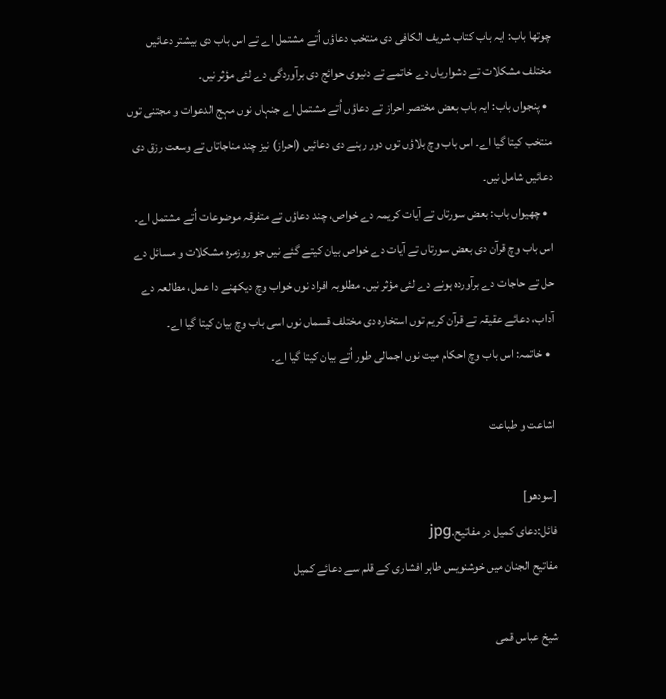چوتھا باب: ایہ باب کتاب شریف الکافی دی منتخب دعاؤں اُتے مشتمل اے تے اس باب دی بیشتر دعائیں مختلف مشکلات تے دشواریاں دے خاتمے تے دنیوی حوائج دی برآوردگی دے لئی مؤثر نیں۔
  • پنجواں باب: ایہ باب بعض مختصر احراز تے دعاؤں اُتے مشتمل اے جنہاں نوں مہج الدعوات و مجتنی توں منتخب کیتا گیا اے۔ اس باب وچ بلاؤں توں دور رہنے دی دعائیں (احراز) نیز چند مناجاتاں تے وسعت رزق دی دعائیں شامل نیں۔
  • چھیواں باب: بعض سورتاں تے آیات کریمہ دے خواص، چند دعاؤں تے متفرقہ موضوعات اُتے مشتمل اے۔ اس باب وچ قرآن دی بعض سورتاں تے آیات دے خواص بیان کیتے گئے نیں جو روزمرہ مشکلات و مسائل دے حل تے حاجات دے برآوردہ ہونے دے لئی مؤثر نیں۔ مطلوبہ افراد نوں خواب وچ دیکھنے دا عمل، مطالعہ دے آداب، دعائے عقیقہ تے قرآن کریم توں استخارہ دی مختلف قسماں نوں اسی باب وچ بیان کیتا گیا اے۔
  • خاتمہ: اس باب وچ احکام میت نوں اجمالی طور اُتے بیان کیتا گیا اے۔

اشاعت و طباعت

[سودھو]
فائل:دعای کمیل در مفاتیح.jpg
مفاتیح الجنان میں خوشنویس طاہر افشاری کے قلم سے دعائے کمیل

شیخ عباس قمی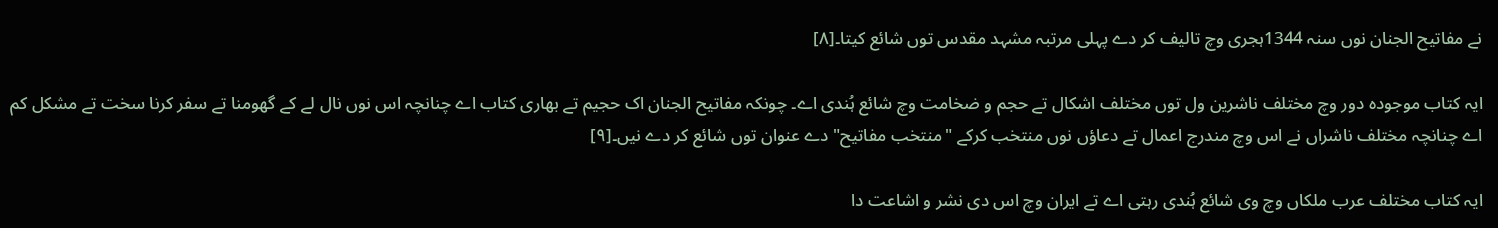نے مفاتیح الجنان نوں سنہ 1344ہجری وچ تالیف کر دے پہلی مرتبہ مشہد مقدس توں شائع کیتا۔[۸]

ایہ کتاب موجودہ دور وچ مختلف ناشرین ول توں مختلف اشکال تے حجم و ضخامت وچ شائع ہُندی اے۔ چونکہ مفاتیح الجنان اک حجیم تے بھاری کتاب اے چنانچہ اس نوں نال لے کے گھومنا تے سفر کرنا سخت تے مشکل کم اے چنانچہ مختلف ناشراں نے اس وچ مندرج اعمال تے دعاؤں نوں منتخب کرکے "منتخب مفاتیح" دے عنوان توں شائع کر دے نیں۔[۹]

ایہ کتاب مختلف عرب ملکاں وچ وی شائع ہُندی رہتی اے تے ایران وچ اس دی نشر و اشاعت دا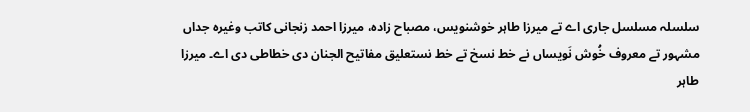سلسلہ مسلسل جاری اے تے میرزا طاہر خوشنویس، مصباح زادہ، میرزا احمد زنجانی کاتب وغیرہ جداں مشہور تے معروف خُوش نَويساں نے خط نسخ تے خط نستعلیق مفاتیح الجنان دی خطاطی دی اے۔ میرزا طاہر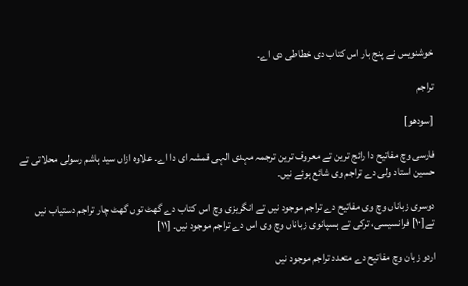خوشنویس نے پنج بار اس کتاب دی خطاطی دی اے۔

تراجم

[سودھو]

فارسی وچ مفاتیح دا رائج ترین تے معروف ترین ترجمہ مہدی الہی قمشہ ای دا اے۔ علاوہ ازاں سید ہاشم رسولی محلاتی تے حسین استاد ولی دے تراجم وی شائع ہوئے نیں۔

دوسری زباناں وچ وی مفاتیح دے تراجم موجود نیں تے انگریزی وچ اس کتاب دے گھٹ توں گھٹ چار تراجم دستیاب نیں تے[۱۰] فرانسیسی، ترکی تے ہسپانوی زباناں وچ وی اس دے تراجم موجود نیں۔ [۱۱]

اردو زبان وچ مفاتیح دے متعدد تراجم موجود نیں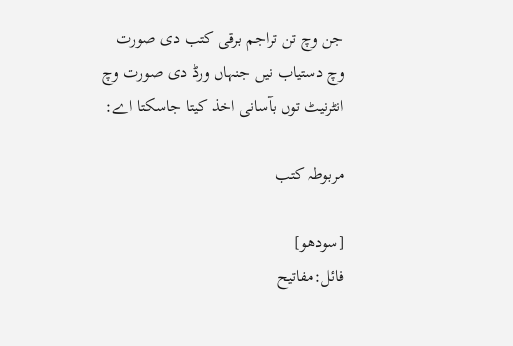جن وچ تن تراجم برقی کتب دی صورت وچ دستیاب نیں جنہاں ورڈ دی صورت وچ انٹرنیٹ توں بآسانی اخذ کیتا جاسکتا اے:

مربوطہ کتب

[سودھو]
فائل:مفاتیح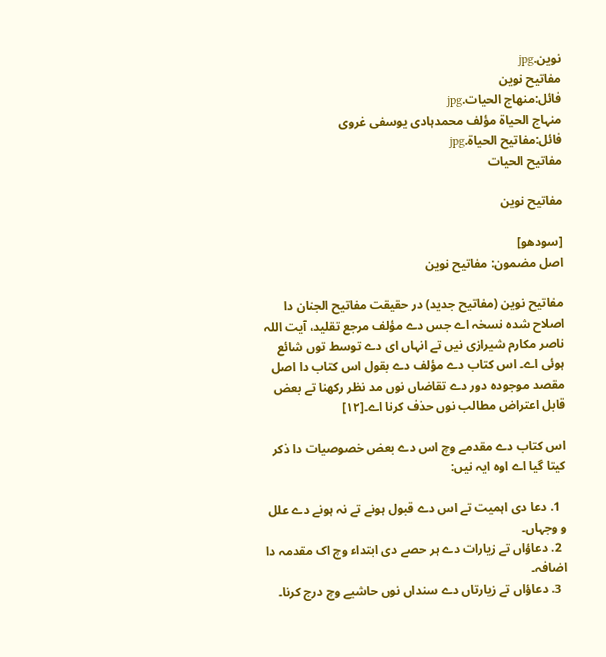نوین.jpg
مفاتیح نوین
فائل:منهاج الحیات.jpg
منہاج الحیاۃ مؤلف محمدہادی یوسفی غروی
فائل:مفاتیح الحیاة.jpg
مفاتیح الحیات

مفاتیح نوین

[سودھو]
اصل مضمون: مفاتیح نوین

مفاتیح نوین (مفاتیح جدید) در حقیقت مفاتیح الجنان دا اصلاح شدہ نسخہ اے جس دے مؤلف مرجع تقلید، آیت اللہ ناصر مکارم شیرازی نیں تے انہاں ای دے توسط توں شائع ہوئی اے۔ اس کتاب دے مؤلف دے بقول اس کتاب دا اصل مقصد موجودہ دور دے تقاضاں نوں مد نظر رکھنا تے بعض قابل اعتراض مطالب نوں حذف کرنا اے۔[۱۲]

اس کتاب دے مقدمے وچ اس دے بعض خصوصیات دا ذکر کیتا گیا اے اوہ ایہ نیں:

  1. دعا دی اہمیت تے اس دے قبول ہونے تے نہ ہونے دے علل و وجہاں۔
  2. دعاؤاں تے زیارات دے ہر حصے دی ابتداء وچ اک مقدمہ دا اضافہ۔
  3. دعاؤاں تے زیارتاں دے سنداں نوں حاشیے وچ درج کرنا۔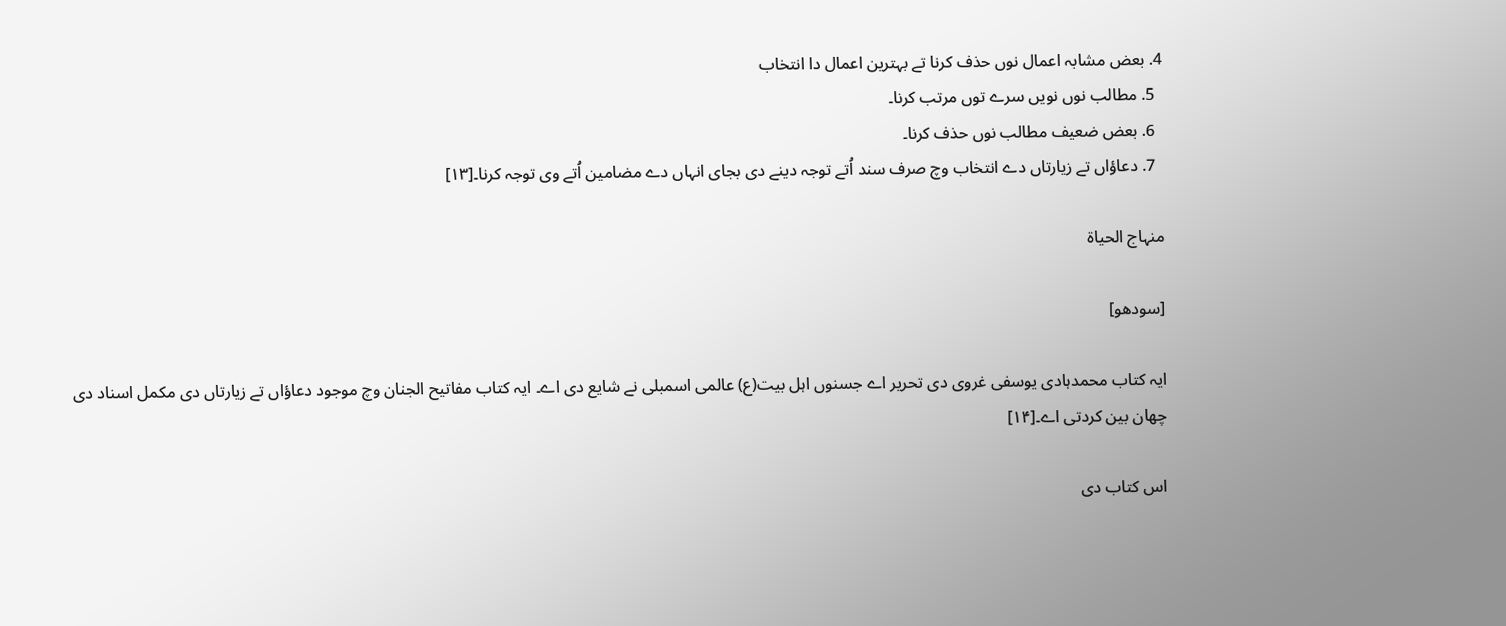4. بعض مشابہ اعمال نوں حذف کرنا تے بہترین اعمال دا انتخاب
  5. مطالب نوں نویں سرے توں مرتب کرنا۔
  6. بعض ضعیف مطالب نوں حذف کرنا۔
  7. دعاؤاں تے زیارتاں دے انتخاب وچ صرف سند اُتے توجہ دینے دی بجای انہاں دے مضامین اُتے وی توجہ کرنا۔[۱۳]

منہاج الحیاة

[سودھو]

ایہ کتاب محمدہادی یوسفی غروی دی تحریر اے جسنوں اہل بیت(ع) عالمی اسمبلی نے شایع دی اے۔ ایہ کتاب مفاتیح الجنان وچ موجود دعاؤاں تے زیارتاں دی مکمل اسناد دی چھان بین کردتی اے۔[۱۴]

اس کتاب دی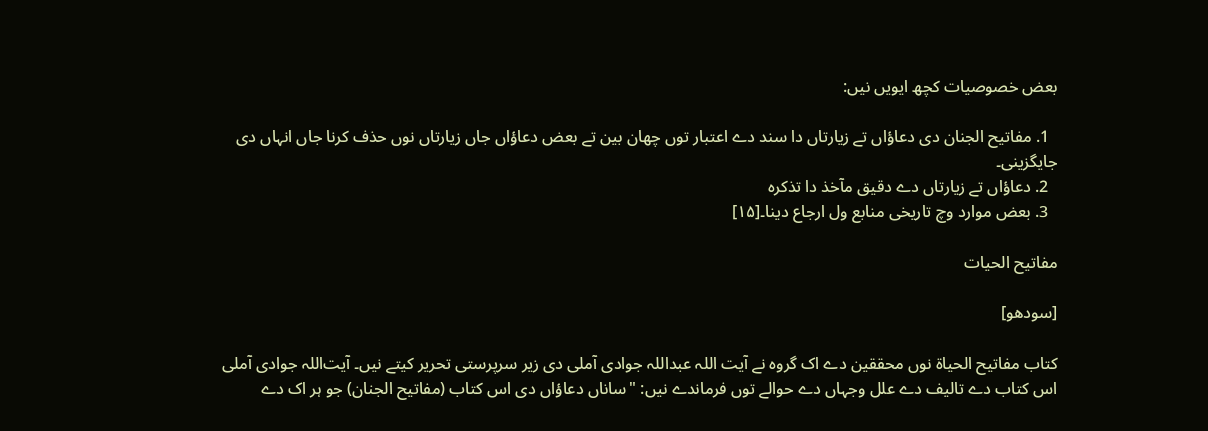بعض خصوصیات کچھ ایویں نیں:

  1. مفاتیح الجنان دی دعاؤاں تے زیارتاں دا سند دے اعتبار توں چھان بین تے بعض دعاؤاں جاں زیارتاں نوں حذف کرنا جاں انہاں دی جایگزینی۔
  2. دعاؤاں تے زیارتاں دے دقیق مآخذ دا تذکرہ
  3. بعض موارد وچ تاریخی منابع ول ارجاع دینا۔[۱۵]

مفاتیح الحیات

[سودھو]

کتاب مفاتیح الحیاۃ نوں محققین دے اک گروہ نے آیت اللہ عبداللہ جوادی آملی دی زیر سرپرستی تحریر کیتے نیں۔ آیت‌اللہ جوادی آملی اس کتاب دے تالیف دے علل وجہاں دے حوالے توں فرماندے نیں: "ساناں دعاؤاں دی اس کتاب (مفاتیح الجنان) جو ہر اک دے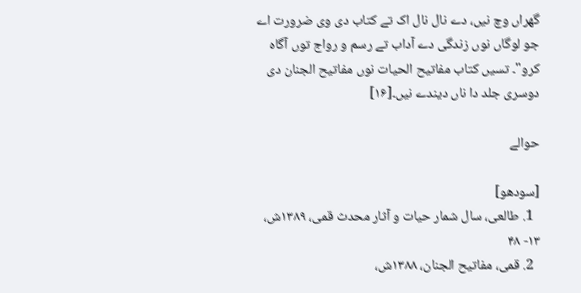گھراں وچ نیں، دے نال نال اک تے کتاب دی وی ضرورت اے جو لوگاں نوں زندگی دے آداب تے رسم و رواج توں آگاہ کرو"۔ تسیں کتاب مفاتیح الحیات نوں مفاتیح الجنان دی دوسری جلد دا ناں دیندے نیں۔[۱۶]

حوالے

[سودھو]
  1. طالعی، سال‌ شمار حیات و آثار محدث قمی، ۱۳۸۹ش، ۱۳- ۴۸
  2. قمی، مفاتیح الجنان، ۱۳۸۸ش،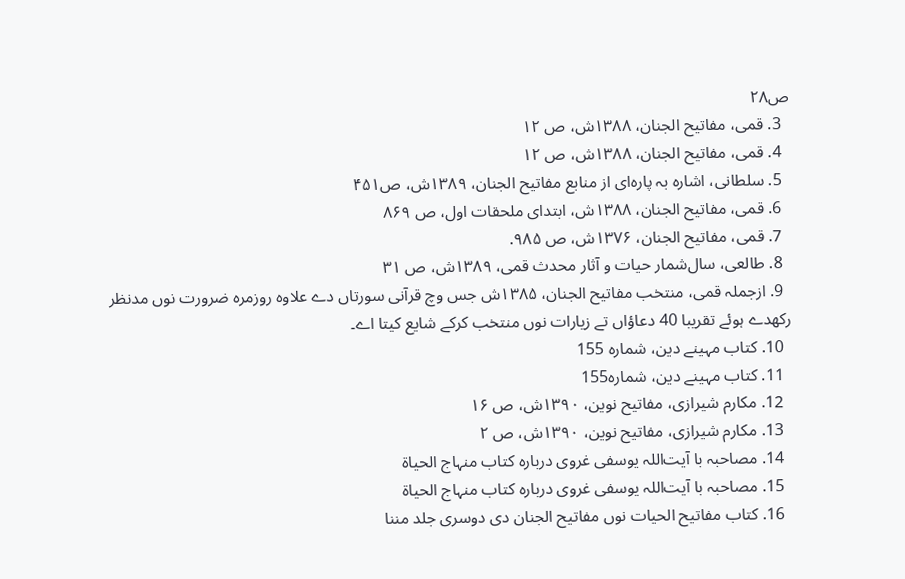ص۲۸
  3. قمی، مفاتیح الجنان، ۱۳۸۸ش، ص ۱۲
  4. قمی، مفاتیح الجنان، ۱۳۸۸ش، ص ۱۲
  5. سلطانی، اشاره بہ پاره‌ای از منابع مفاتیح الجنان، ۱۳۸۹ش، ص۴۵۱
  6. قمی، مفاتیح الجنان، ۱۳۸۸ش، ابتدای ملحقات اول، ص ۸۶۹
  7. قمی، مفاتیح الجنان، ۱۳۷۶ش، ص ۹۸۵.
  8. طالعی،‌ سال‌شمار حیات و آثار محدث قمی، ۱۳۸۹ش، ص ۳۱
  9. ازجملہ قمی، منتخب مفاتیح الجنان، ۱۳۸۵ش جس وچ قرآنی سورتاں دے علاوہ روزمرہ ضرورت نوں مدنظر رکھدے ہوئے تقریبا 40 دعاؤاں تے زیارات نوں منتخب کرکے شایع کیتا اے۔
  10. کتاب مہینے دین، شمارہ 155
  11. کتاب مہینے دین، شمارہ155
  12. مکارم شیرازی، مفاتیح نوین، ۱۳۹۰ش،‌ ص ۱۶
  13. مکارم شیرازی، مفاتیح نوین، ۱۳۹۰ش،‌ ص ۲
  14. مصاحبہ با آیت‌اللہ یوسفی غروی دربارہ کتاب منہاج الحیاۃ
  15. مصاحبہ با آیت‌اللہ یوسفی غروی دربارہ کتاب منہاج الحیاۃ
  16. کتاب مفاتیح الحیات نوں مفاتیح الجنان دی دوسری جلد مننا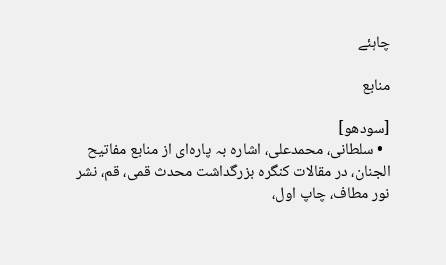چاہئے

منابع

[سودھو]
  • سلطانی، محمدعلی، اشارہ بہ پارہ‌ای از منابع مفاتیح الجنان، در مقالات کنگرہ بزرگداشت محدث قمی، قم، نشر نور مطاف، چاپ اول،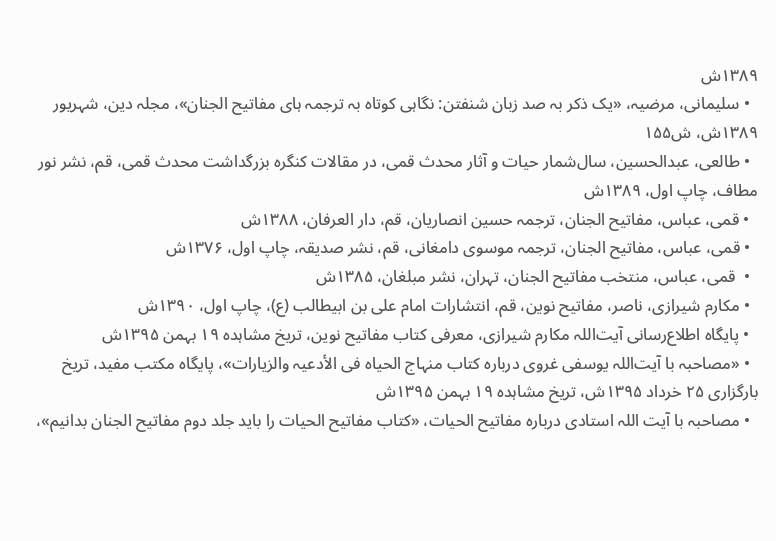۱۳۸۹ش
  • سلیمانی، مرضیہ، «یک ذکر بہ صد زبان شنفتن: نگاہی کوتاہ بہ ترجمہ ہای مفاتیح الجنان»، مجلہ دین، شہریور ۱۳۸۹ش، ش۱۵۵
  • طالعی، عبدالحسین، سال‌شمار حیات و آثار محدث قمی، در مقالات کنگرہ بزرگداشت محدث قمی، قم، نشر نور مطاف، چاپ اول، ۱۳۸۹ش
  • قمی، عباس، مفاتیح الجنان، ترجمہ حسین انصاریان، قم، دار العرفان، ۱۳۸۸ش
  • قمی، عباس، مفاتیح الجنان، ترجمہ موسوی دامغانی، قم، نشر صدیقہ، چاپ اول، ۱۳۷۶ش
  •  قمی، عباس، منتخب مفاتیح الجنان، تہران، نشر مبلغان، ۱۳۸۵ش
  • مکارم شیرازی، ناصر، مفاتیح نوین، قم، انتشارات امام علی بن ابیطالب (ع)، چاپ اول، ۱۳۹۰ش
  • پایگاہ اطلاع‌رسانی آیت‌اللہ مکارم شیرازی، معرفی کتاب مفاتیح نوین، تریخ مشاہدہ ۱۹ بہمن ۱۳۹۵ش
  • «مصاحبہ با آیت‌اللہ یوسفی غروی دربارہ کتاب منہاج الحیاہ فی الأدعیہ والزیارات»، پایگاہ مکتب مفید، تریخ بارگزاری ۲۵ خرداد ۱۳۹۵ش، تریخ مشاہدہ ۱۹ بہمن ۱۳۹۵ش
  • مصاحبہ با آیت اللہ استادی دربارہ مفاتیح الحیات، «کتاب مفاتیح الحیات را باید جلد دوم مفاتیح الجنان بدانیم»،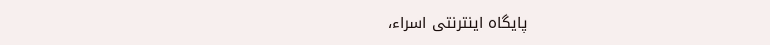پایگاہ اینترنتی اسراء،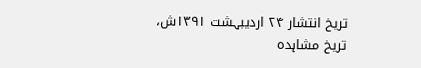تریخ انتشار ۲۴ اردیبہشت ۱۳۹۱ش، تریخ مشاہدہ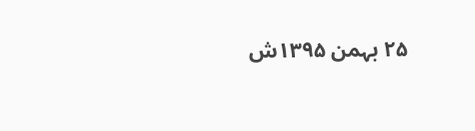۲۵ بہمن ۱۳۹۵ش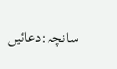سانچہ:دعائیں